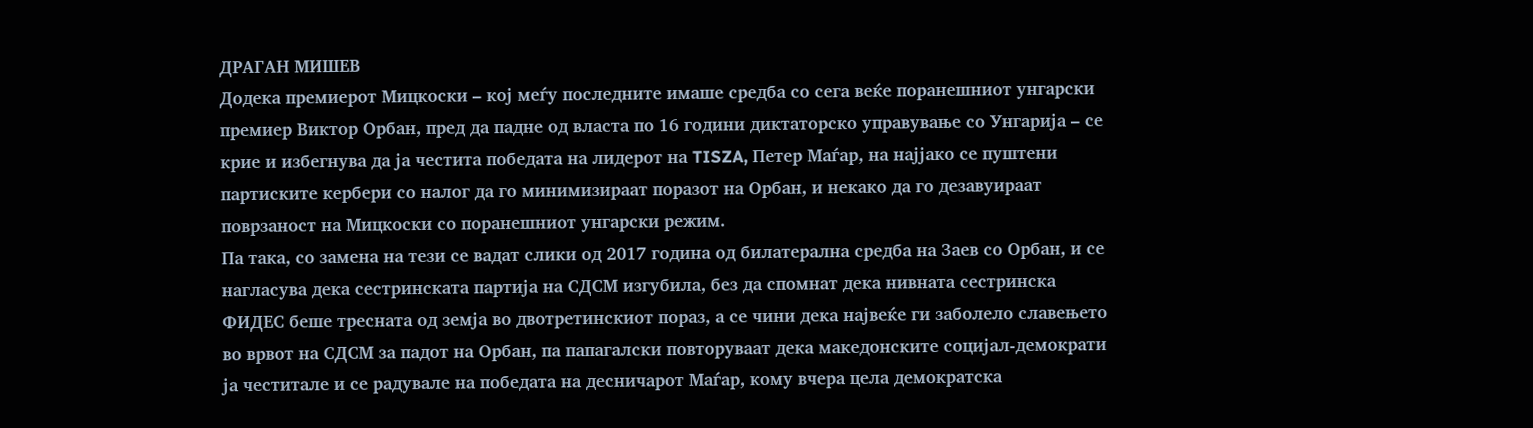ДРАГАН МИШЕВ
Додека премиерот Мицкоски – кој меѓу последните имаше средба со сега веќе поранешниот унгарски премиер Виктор Орбан, пред да падне од власта по 16 години диктаторско управување со Унгарија – се крие и избегнува да ја честита победата на лидерот на TISZA, Петер Маѓар, на најјако се пуштени партиските кербери со налог да го минимизираат поразот на Орбан, и некако да го дезавуираат поврзаност на Мицкоски со поранешниот унгарски режим.
Па така, со замена на тези се вадат слики од 2017 година од билатерална средба на Заев со Орбан, и се нагласува дека сестринската партија на СДСМ изгубила, без да спомнат дека нивната сестринска ФИДЕС беше тресната од земја во двотретинскиот пораз, а се чини дека највеќе ги заболело славењето во врвот на СДСМ за падот на Орбан, па папагалски повторуваат дека македонските социјал-демократи ја честитале и се радувале на победата на десничарот Маѓар, кому вчера цела демократска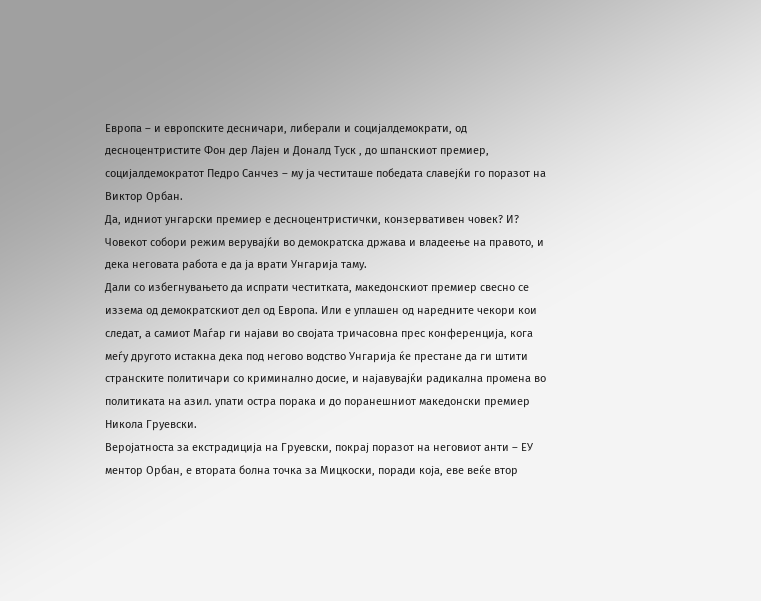Европа – и европските десничари, либерали и социјалдемократи, од деснoцентристите Фон дер Лајен и Доналд Туск , до шпанскиот премиер, социјалдемократот Педро Санчез – му ја честиташе победата славејќи го поразот на Виктор Орбан.
Да, идниот унгарски премиер е десноцентристички, конзервативен човек? И? Човекот собори режим верувајќи во демократска држава и владеење на правото, и дека неговата работа е да ја врати Унгарија таму.
Дали со избегнувањето да испрати честитката, македонскиот премиер свесно се иззема од демократскиот дел од Европа. Или е уплашен од наредните чекори кои следат, а самиот Маѓар ги најави во својата тричасовна прес конференција, кога меѓу другото истакна дека под негово водство Унгарија ќе престане да ги штити странските политичари со криминално досие, и најавувајќи радикална промена во политиката на азил. упати остра порака и до поранешниот македонски премиер Никола Груевски.
Веројатноста за екстрадиција на Груевски, покрај поразот на неговиот анти – ЕУ ментор Орбан, е втората болна точка за Мицкоски, поради која, еве веќе втор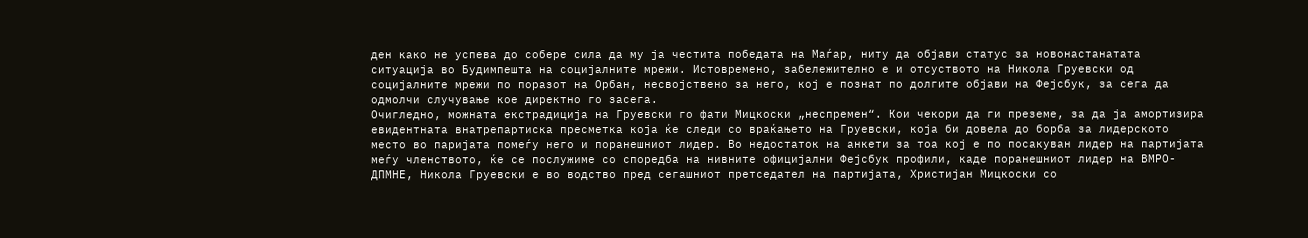ден како не успева до собере сила да му ја честита победата на Маѓар, ниту да објави статус за новонастанатата ситуација во Будимпешта на социјалните мрежи. Истовремено, забележително е и отсуството на Никола Груевски од социјалните мрежи по поразот на Орбан, несвојствено за него, кој е познат по долгите објави на Фејсбук, за сега да одмолчи случување кое директно го засега.
Очигледно, можната екстрадиција на Груевски го фати Мицкоски „неспремен“. Кои чекори да ги преземе, за да ја амортизира евидентната внатрепартиска пресметка која ќе следи со враќањето на Груевски, која би довела до борба за лидерското место во паријата помеѓу него и поранешниот лидер. Во недостаток на анкети за тоа кој е по посакуван лидер на партијата меѓу членството, ќе се послужиме со споредба на нивните официјални Фејсбук профили, каде поранешниот лидер на ВМРО-ДПМНЕ, Никола Груевски е во водство пред сегашниот претседател на партијата, Христијан Мицкоски со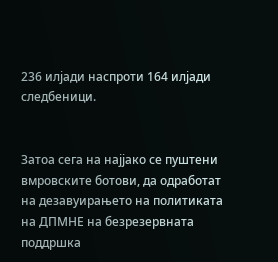236 илјади наспроти 164 илјади следбеници.


Затоа сега на најјако се пуштени вмровските ботови, да одработат на дезавуирањето на политиката на ДПМНЕ на безрезервната поддршка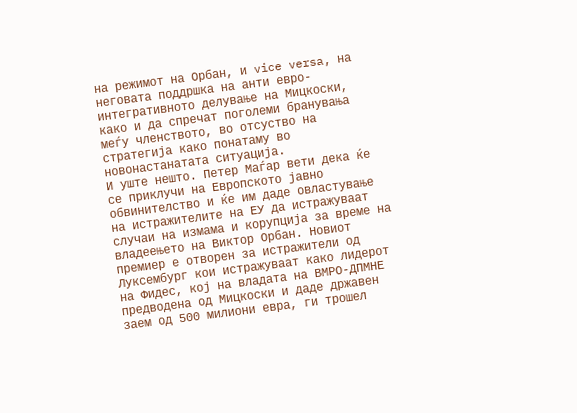на режимот на Орбан, и vice versa, на неговата поддршка на анти евро-интегративното делување на Мицкоски, како и да спречат поголеми бранувања меѓу членството, во отсуство на стратегија како понатаму во новонастанатата ситуација.
И уште нешто. Петер Маѓар вети дека ќе се приклучи на Европското јавно обвинителство и ќе им даде овластување на истражителите на ЕУ да истражуваат случаи на измама и корупција за време на владеењето на Виктор Орбан. Новиот премиер е отворен за истражители од Луксембург кои истражуваат како лидерот на Фидес, кој на владата на ВМРО-ДПМНЕ предводена од Мицкоски и даде државен заем од 500 милиони евра, ги трошел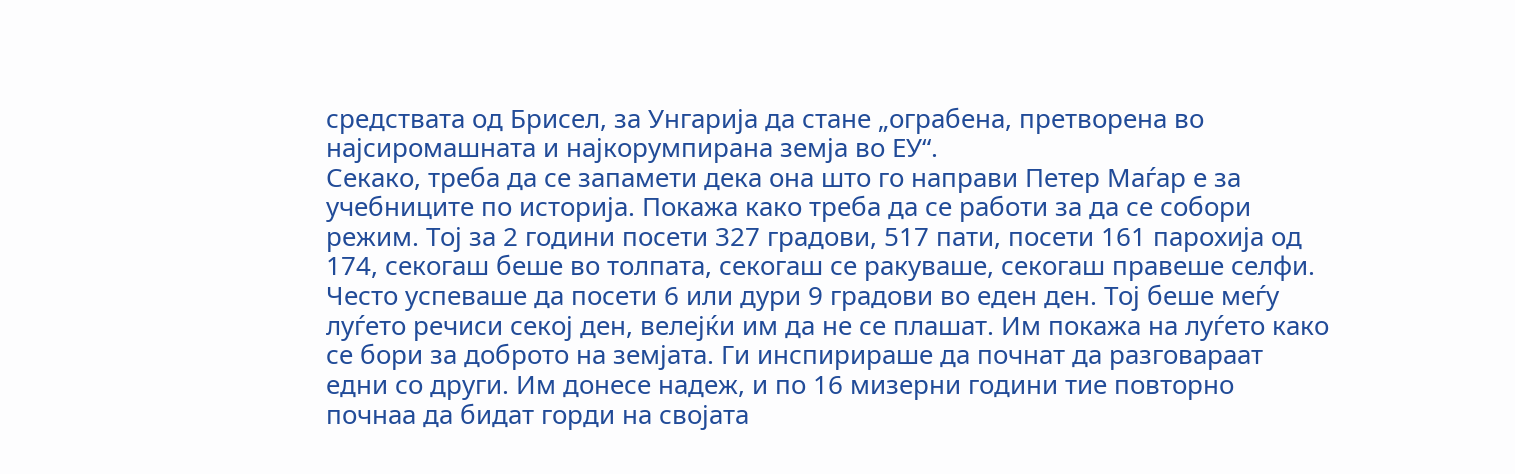средствата од Брисел, за Унгарија да стане „ограбена, претворена во најсиромашната и најкорумпирана земја во ЕУ“.
Секако, треба да се запамети дека она што го направи Петер Маѓар е за учебниците по историја. Покажа како треба да се работи за да се собори режим. Тој за 2 години посети 327 градови, 517 пати, посети 161 парохија од 174, секогаш беше во толпата, секогаш се ракуваше, секогаш правеше селфи. Често успеваше да посети 6 или дури 9 градови во еден ден. Тој беше меѓу луѓето речиси секој ден, велејќи им да не се плашат. Им покажа на луѓето како се бори за доброто на земјата. Ги инспирираше да почнат да разговараат едни со други. Им донесе надеж, и по 16 мизерни години тие повторно почнаа да бидат горди на својата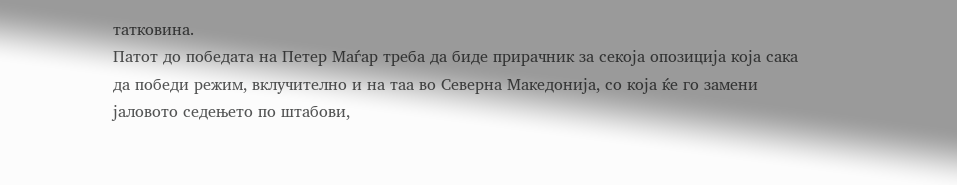татковина.
Патот до победата на Петер Маѓар треба да биде прирачник за секоја опозиција која сака да победи режим, вклучително и на таа во Северна Македонија, со која ќе го замени јаловото седењето по штабови,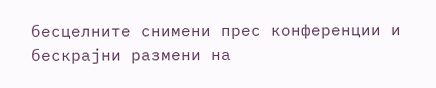бесцелните снимени прес конференции и бескрајни размени на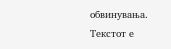обвинувања.
Текстот е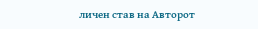личен став на Авторот